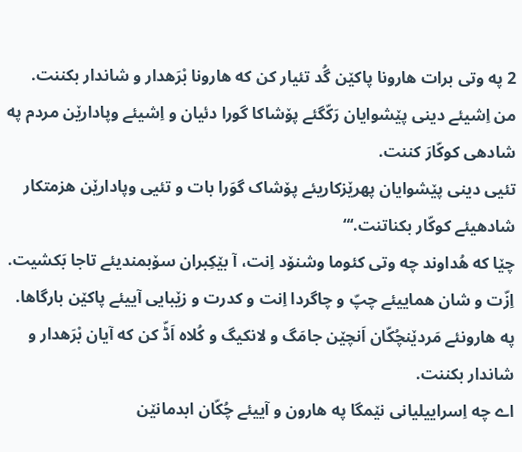2 په وتی برات هارونا پاکێن گُد تئیار کن که هارونا بْرَهدار و شاندار بکننت.
من اِشیئے دینی پێشوایان رَکّگئے پۆشاکا گورا دئیان و اِشیئے وپادارێن مردم په شادهی کوکّارَ کننت.
تئیی دینی پێشوایان پهرێزکاریئے پۆشاک گوَرا بات و تئیی وپادارێن هزمتکار شادهیئے کوکّار بکناتنت.‘“
چێا که هُداوند چه وتی کئوما وشنۆد اِنت، آ بێکِبران سۆبمندیئے تاجا بَکشیت.
اِزّت و شان هماییئے چپّ و چاگردا اِنت و کدرت و زێبایی آییئے پاکێن بارگاها.
په هارونئے مَردێنچُکّان اَنچێن جامَگ و لانکیگ و کُلاه اَڈّ کن که آیان بْرَهدار و شاندار بکننت.
اے چه اِسراییلیانی نێمگا په هارون و آییئے چُکّان ابدمانێن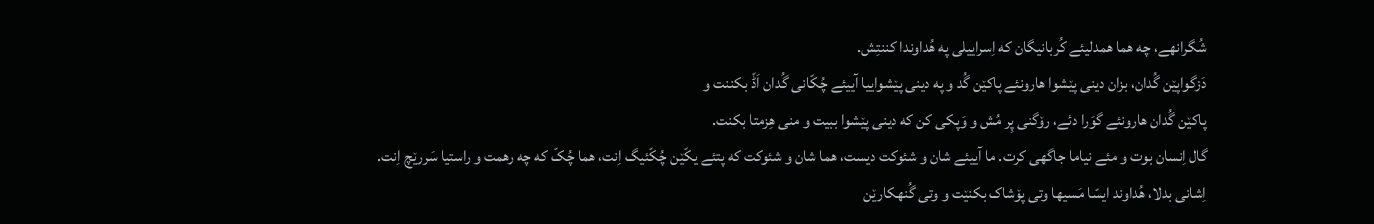شُگرانهے، چه هما همدلیئے کُربانیگان که اِسراییلی په هُداوندا کننتِش.
دَزگواپێن گُدان، بزان دینی پێشوا هارونئے پاکێن گُد و په دینی پێشواییا آییئے چُکّانی گُدان اَڈّ بکننت و
پاکێن گُدان هارونئے گوَرا دئے، رۆگنی پِر مُش و وَپکی کن که دینی پێشوا ببیت و منی هِزمتا بکنت.
گال اِنسان بوت و مئے نیاما جاگهی کرت. ما آییئے شان و شئوکت دیست، هما شان و شئوکت که پتئے یکّێن چُکّئیگ اِنت، هما چُکّ که چه رهمت و راستیا سَررێچ اِنت.
اِشانی بدلا، هُداوند ایسّا مَسیها وتی پۆشاک بکنێت و وتی گُنهکارێن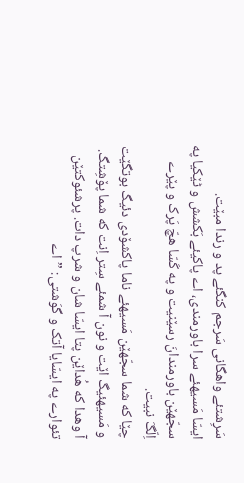سَرِشتئے واهگانی سَرجم کنگئے پد و رندا مبێت.
ایسّا مَسیهئے سرا باورمندی، اے پاکیئے بَکشش و ٹێکیا په سجّهێن باورمندانَ رسێنیت و په کَسّا هچّ پَرک و پێرے اِلّگَ نبیت.
چێا که شما سجّهێن مَسیهئے ناما پاکشۆدی دئیگ بوتگێت و مَسیهئیگ اێت و نون آ شمئے سِتر اِنت که شما پۆشِتگ.
آ وهدا که هُداێن پتا ایسّا شان و شرپ دات. پرشئوکتێن تئوارے په ایسّایا آتک و گوَشتی: ”اے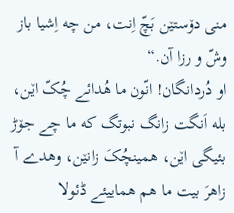منی دۆستێن بَچّ اِنت، من چه اِشیا باز وشّ و رزا آن.“
او دُردانگان! انّون ما هُدائے چُکّ اێن، بله اَنگت زانگ نبوتگ که ما چے جۆڑ بئیگی اێن، همینچُکَ زانێن، وهدے آ زاهرَ بیت ما هم هماییئے ڈئولا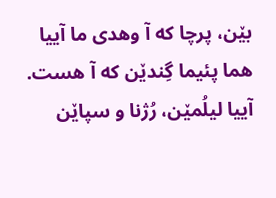بێن، پرچا که آ وهدی ما آییا هما پئیما گِندێن که آ هست.
آییا لیلُمێن، رُژنا و سپاێن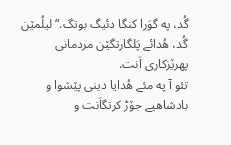گُد، په گوَرا کنگا دئیگ بوتگ.“ لیلُمێن گُد، هُدائے پَلگارتگێن مردمانی پهرێزکاری اَنت.
تئو آ په مئے هُدایا دینی پێشوا و بادشاهیے جۆڑ کرتگاَنت و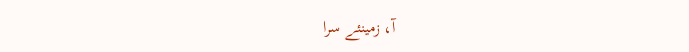آ، زمینئے سرا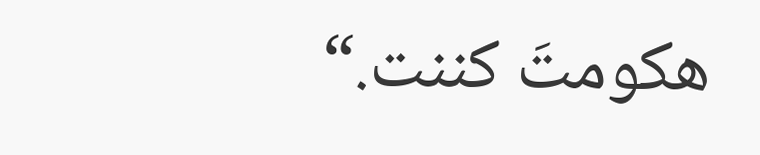هکومتَ کننت.“